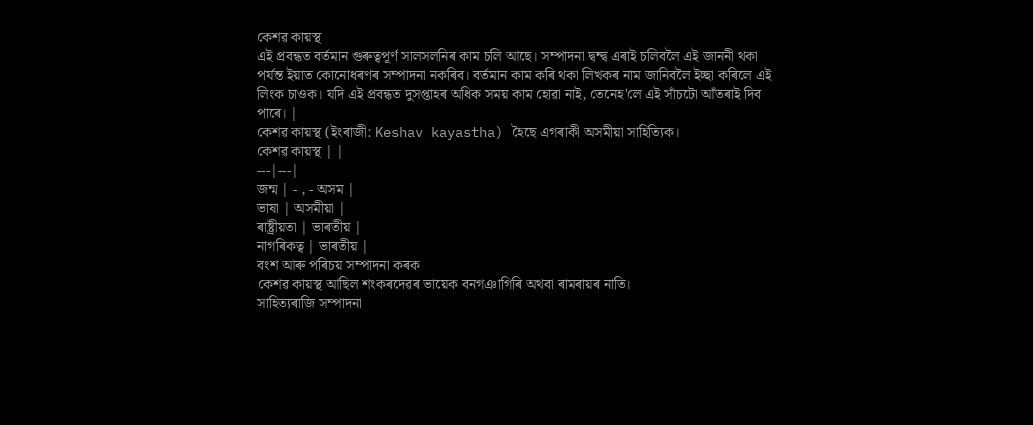কেশৱ কায়স্থ
এই প্ৰবন্ধত বৰ্তমান গুৰুত্বপূৰ্ণ সালসলনিৰ কাম চলি আছে। সম্পাদনা দ্বন্দ্ব এৰাই চলিবলৈ এই জাননী থকা পৰ্যন্ত ইয়াত কোনোধৰণৰ সম্পাদনা নকৰিব। বৰ্তমান কাম কৰি থকা লিখকৰ নাম জানিবলৈ ইচ্ছা কৰিলে এই লিংক চাওক। যদি এই প্ৰবন্ধত দুসপ্তাহৰ অধিক সময় কাম হোৱা নাই, তেনেহ'লে এই সাঁচটো আঁতৰাই দিব পাৰে। |
কেশৱ কায়স্থ (ইংৰাজী: Keshav kayastha) হৈছে এগৰাকী অসমীয়া সাহিত্যিক।
কেশৱ কায়স্থ | |
---|---|
জন্ম | - , - অসম |
ভাষা | অসমীয়া |
ৰাষ্ট্ৰীয়তা | ভাৰতীয় |
নাগৰিকত্ব | ভাৰতীয় |
বংশ আৰু পৰিচয় সম্পাদনা কৰক
কেশৱ কায়স্থ আছিল শংকৰদেৱৰ ভায়েক বনগঞাগিৰি অথবা ৰামৰায়ৰ নাতি।
সাহিত্যৰাজি সম্পাদনা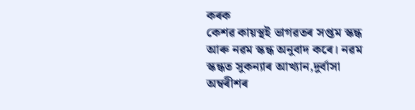কৰক
কেশৱ কায়স্থই ভাগৱতৰ সপ্তম স্কন্ধ আৰু নৱম স্কন্ধ অনুবাদ কৰে। নৱম স্কন্ধত সুকন্যাৰ আখ্যান,দুৰ্বাসা অম্বৰীশৰ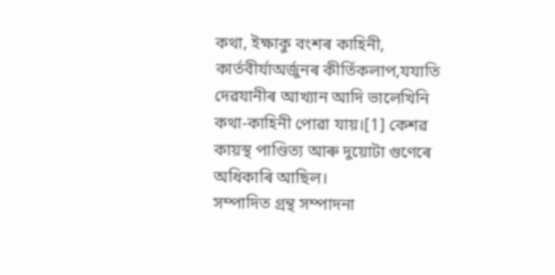কথা, ইক্ষাকু বংশৰ কাহিনী, কাৰ্তবীৰ্যাঅৰ্জুনৰ কীৰ্তিকলাপ,যযাতি দেৱযানীৰ আখ্যান আদি ভালেখিনি কথা-কাহিনী পোৱা যায়।[1] কেশৱ কায়স্থ পাণ্ডিত্য আৰু দুয়োটা গুণেৰে অধিকাৰি আছিল।
সম্পাদিত গ্ৰন্থ সম্পাদনা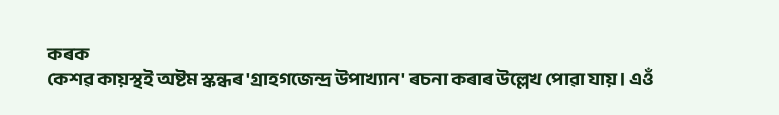কৰক
কেশৱ কায়স্থই অষ্টম স্কন্ধৰ 'গ্ৰাহগজেন্দ্ৰ উপাখ্যান' ৰচনা কৰাৰ উল্লেখ পোৱা যায়। এওঁ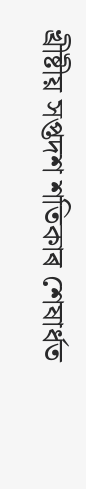খ্ৰীষ্টীয় সপ্তদশ শতিকাৰ শেষাৰ্ধত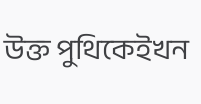উক্ত পুথিকেইখন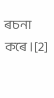ৰচনা কৰে।[2]